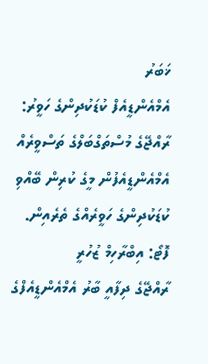ޚަބަރު
އެމްއެންޑީއެފް ކުޑަކުދިންގެ ހަވީރު: ރާއްޖޭގެ މުސްތަގްބަލްގެ ތަސްވީރެއް
އެމްއެންޑީއެފުން މީގެ ކުރިން ބޭއްވި ކުޑަކުދިންގެ ހަވީރެއްގެ ތެރެއިން. ފޮޓޯ: އިބްރާހިމް ޒުހުރީ
ރާއްޖޭގެ ދިފާއީ ބާރު އެމްއެންޑީއެފްގެ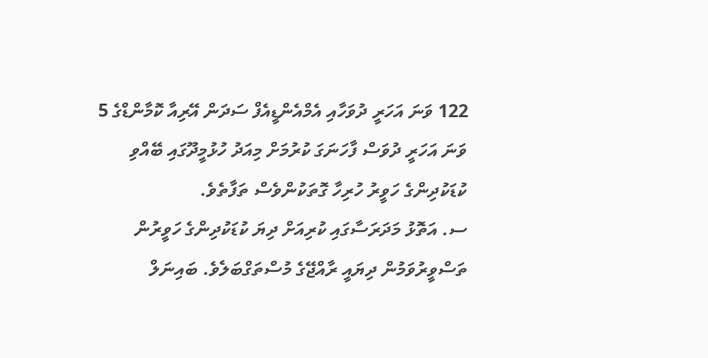122 ވަނަ އަހަރީ ދުވަހާއި އެމްއެންޑީއެފް ސަދަން އޭރިއާ ކޮމާންޑްގެ 5 ވަނަ އަހަރީ ދުވަސް ފާހަނަގަ ކުރުމަށް މިއަދު ހުޅުމީދޫގައި ބޭއްވި ކުޑަކުދިންގެ ހަވީރު ހުރިހާ ގޮތަކުންވެސް ތަފާތެވެ.
ސ. އަތޮޅު މަދަރަސާގައި ކުރިއަށް ދިޔަ ކުޑަކުދިންގެ ހަވީރުން ތަސްވީރުވަމުން ދިޔައީ ރާއްޖޭގެ މުސްތަގްބަލެވެ. ބައިނަލް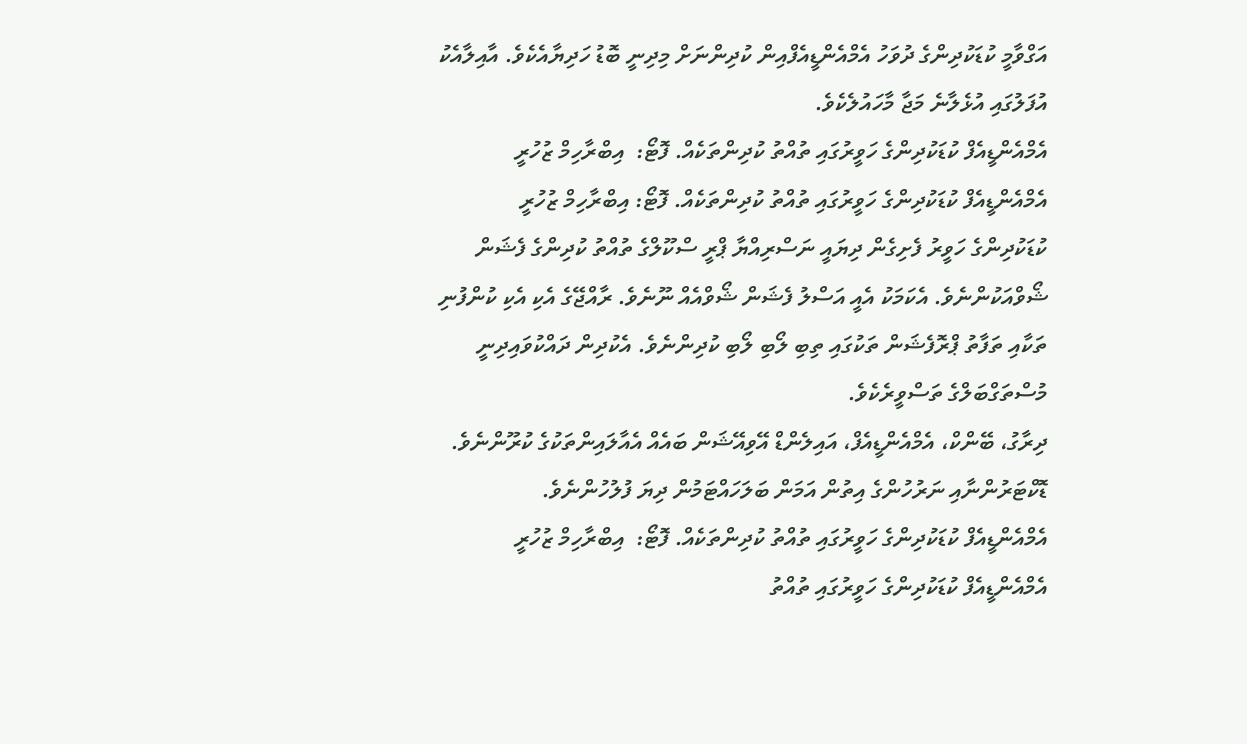އަގްވާމީ ކުޑަކުދިންގެ ދުވަހު އެމްއެންޑީއެފްއިން ކުދިންނަށް މިދިނީ ބޮޑު ހަދިޔާއެކެވެ. އާއިލާއެކު އުފަލުގައި އުޅެލާނެ މަޖާ މާހައުލެކެވެ.
އެމްއެންޑީއެފް ކުޑަކުދިންގެ ހަވީރުގައި ތުއްތު ކުދިންތަކެއް. ފޮޓޯ:  އިބްރާހިމް ޒުހުރީ
އެމްއެންޑީއެފް ކުޑަކުދިންގެ ހަވީރުގައި ތުއްތު ކުދިންތަކެއް. ފޮޓޯ: އިބްރާހިމް ޒުހުރީ
ކުޑަކުދިންގެ ހަވީރު ފެށިގެން ދިޔައީ ނަސްރިއްޔާ ޕްރީ ސްކޫލްގެ ތުއްތު ކުދިންގެ ފެޝަން ޝޯވްއަކުންނެވެ. އެކަމަކު އެއީ އަސްލު ފެޝަން ޝޯވްއެއް ނޫނެވެ. ރާއްޖޭގެ އެކި އެކި ކުންފުނި ތަކާއި ތަފާތު ޕްރޮފެޝަން ތަކުގައި ތިބި ލޯބި ލޯބި ކުދިންނެވެ. އެކުދިން ދައްކުވައިދިނީ މުސްތަގްބަލްގެ ތަސްވީރެކެވެ.
ދިރާގު، ބޭންކް، އެމްއެންޑީއެފް، އައިލެންޑް އޭވިއޭޝަން ބައެއް އެއާލައިންތަކުގެ ކުރޫންނެވެ. ޑޮކްޓަރުންނާއި ނަރުހުންގެ އިތުން އަމަން ބަލަހައްޓަމުން ދިޔަ ފުލުހުންނެވެ.
އެމްއެންޑީއެފް ކުޑަކުދިންގެ ހަވީރުގައި ތުއްތު ކުދިންތަކެއް. ފޮޓޯ:  އިބްރާހިމް ޒުހުރީ
އެމްއެންޑީއެފް ކުޑަކުދިންގެ ހަވީރުގައި ތުއްތު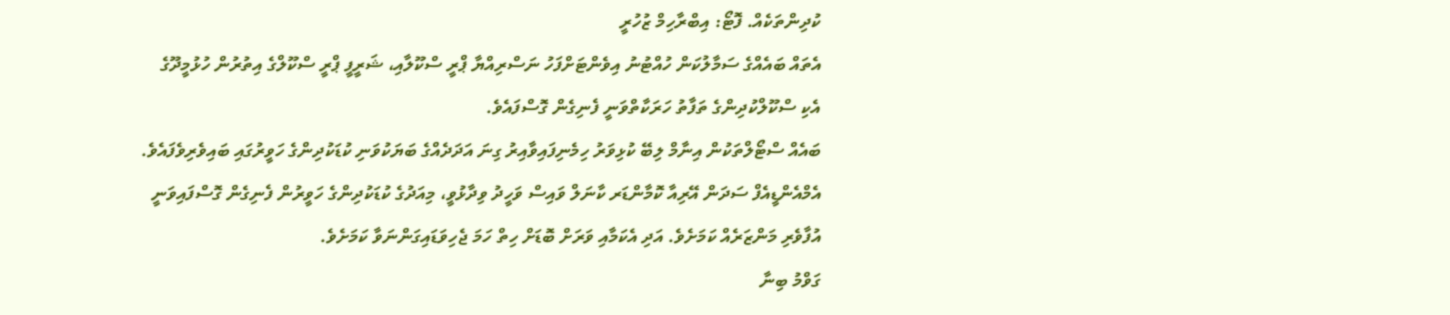ކުދިންތަކެއް. ފޮޓޯ: އިބްރާހިމް ޒުހުރީ
އެތައް ބައެއްގެ ސަމާލުކަން ހުއްޓުނު އިވެންޓަށްފަހު ނަސްރިއްޔާ ޕްރީ ސްކޫލާއި، ޝަރީފީ ޕްރީ ސްކޫލްގެ އިތުރުން ހުޅުމީދޫގެ އެކި ސްކޫލްކުދިންގެ ތަފާތު ހަރަކާތްވަނީ ފެނިގެން ގޮސްފައެވެ.
ބައެއް ސްޓޯލްތަކުން އިނާމް ލިބޭ ކުޅިވަރު ހިމެނިފައިވާއިރު ގިނަ އަދަދެއްގެ ބަޔަކުވަނި ކުޑަކުދިންގެ ހަވީރުގައި ބައިވެރިވެފައެވެ.
އެމްއެންޑީއެފް ސަދަން އޭރިއާ ކޮމާންޑަރ ކާނަލް ވައިސް ވަހީދު ވިދާޅުވީ، މިއަދުގެ ކުޑަކުދިންގެ ހަވީރުން ފެނިގެން ގޮސްފައިވަނީ އުފާވެރި މަންޒަރެއް ކަމަށެވެ. އަދި އެކަމާއި ވަރަށް ބޮޑަށް ހިތް ހަމަ ޖެހިވަޑައިގަންނަވާ ކަމަށެވެ.
ގަވްމު ބިނާ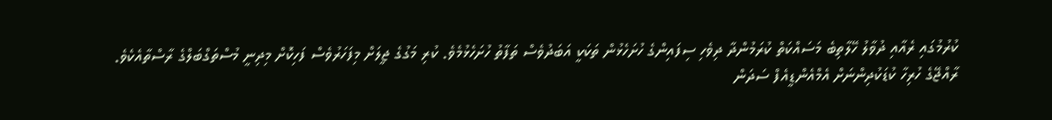ކުރުމުގައި ރެއާއި ދުވާލު ހޭލާތިބެ މަސައްކަތް ކުރަމުންދާ ދިވެހި ސިފައިންގެ ހުށަހެޅުން ތަކަކީ އަބަދުވެސް ތަފާތު ހުށަހެޅުމެވެ. ކުރި މަގުގެ ޖީލަށް މިފަހަރުވެސް ފަހިކޮށް މިދިނީ މުސްތަގްބަލްގެ ރާސްތާއެކެވެ.
ރާއްޖޭގެ ހުރިހާ ކުޑަކުދިންނަށް އެމްއެންޑީއެފް ސަދަން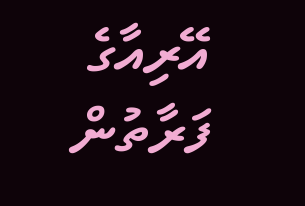އޭރިއާގެ ފަރާތުން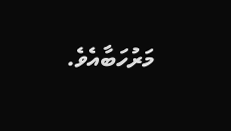މަރުހަބާއެވެ.